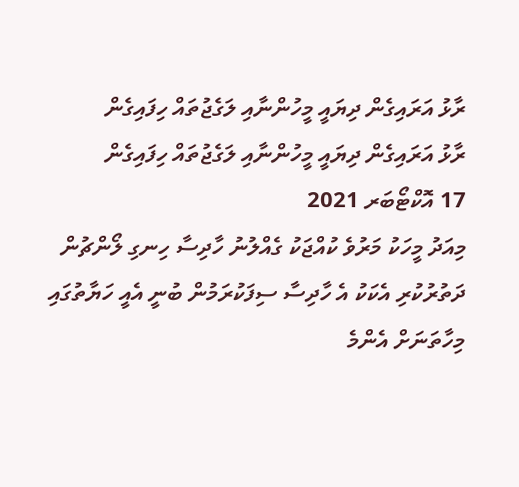ރާޅު އަރައިގެން ދިޔައީ މީހުންނާއި ލަގެޖުތައް ހިފައިގެން
ރާޅު އަރައިގެން ދިޔައީ މީހުންނާއި ލަގެޖުތައް ހިފައިގެން
17 އޮކްޓޯބަރ 2021
މިއަދު މީހަކު މަރުވެ ކުއްޖަކު ގެއްލުނު ހާދިސާ ހިނގި ލޯންޗުން ދަތުރުކުރި އެކަކު އެ ހާދިސާ ސިފަކުރަމުން ބުނީ އެއީ ހަޔާތުގައި މިހާތަނަށް އެންމެ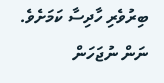ބިރުވެރި ހާދިސާ ކަމަށެވެ. ނަން ނުޖަހަން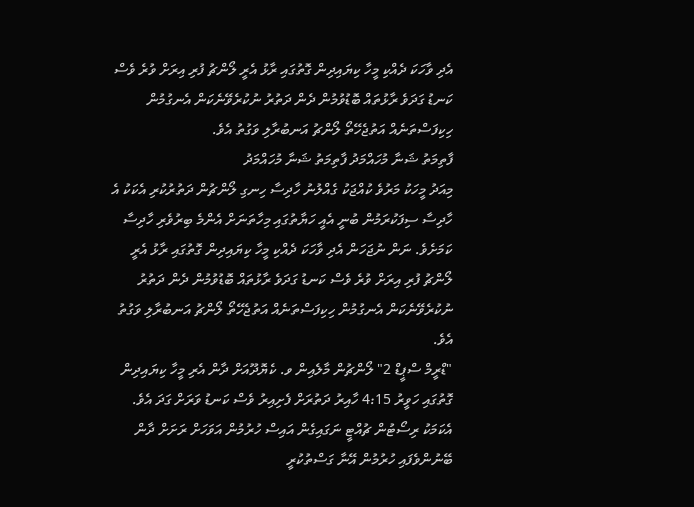އެދި ވާހަކަ ދެއްކި މީހާ ކިޔައިދިން ގޮތުގައި ރާޅު އެރީ ލޯންޗު ފުރި އިރަށް ވުރެ ވެސް ކަނޑު ގަދަވެ ރާޅުތައް ބޮޑުވުމުން ދެން ދަތުރު ނުކުރެވޭނެކަން އެނގުމުން ހިކިފަސްތަނެއް އަތުޖެހޭތޯ ލޯންޗު އަނބުރާލި ވަގުތު އެވެ.
ފާތިމަތު ޝަނާ މުހައްމަދު ފާތިމަތު ޝަނާ މުހައްމަދު
މިއަދު މީހަކު މަރުވެ ކުއްޖަކު ގެއްލުނު ހާދިސާ ހިނގި ލޯންޗުން ދަތުރުކުރި އެކަކު އެ ހާދިސާ ސިފަކުރަމުން ބުނީ އެއީ ހަޔާތުގައި މިހާތަނަށް އެންމެ ބިރުވެރި ހާދިސާ ކަމަށެވެ. ނަން ނުޖަހަން އެދި ވާހަކަ ދެއްކި މީހާ ކިޔައިދިން ގޮތުގައި ރާޅު އެރީ ލޯންޗު ފުރި އިރަށް ވުރެ ވެސް ކަނޑު ގަދަވެ ރާޅުތައް ބޮޑުވުމުން ދެން ދަތުރު ނުކުރެވޭނެކަން އެނގުމުން ހިކިފަސްތަނެއް އަތުޖެހޭތޯ ލޯންޗު އަނބުރާލި ވަގުތު އެވެ.
"ޑްރީމް ސްޕީޑް 2" ލޯންޗުން މާލެއިން ވ. ކެޔޮދޫއަށް ދާން އެރި މީހާ ކިޔައިދިން ގޮތުގައި ހަވީރު 4:15 ހާއިރު ދަތުރަށް ފެށިއިރު ވެސް ކަނޑު ވަރަށް ގަދަ އެވެ. އެކަމަކު ރިސޯޓުން ޗުއްޓީ ނަގައިގެން އައިސް ހުރުމުން އަވަހަށް ރަށަށް ދާން ބޭނުންވެފައި ހުރުމުން އޭނާ ގަސްތުކުރީ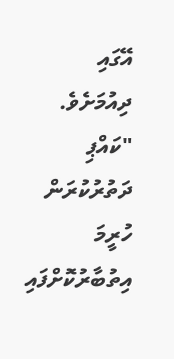އޭގައި ދިއުމަށެވެ.
"ކައްޕި ދަތުރުކުރަން ހުރީމަ އިތުބާރުކޮށްފައި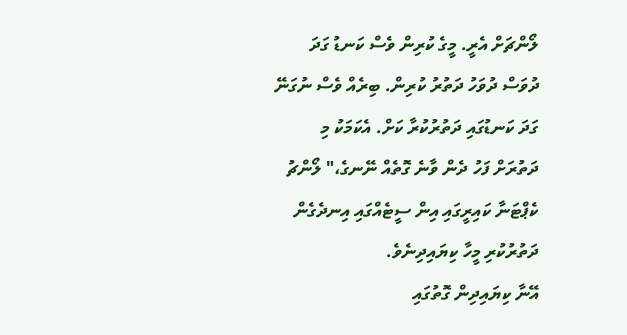ލޯންޗަށް އެރީ. މީގެ ކުރިން ވެސް ކަނޑު ގަދަ ދުވަސް ދުވަހު ދަތުރު ކުރިން. ބިރެއް ވެސް ނުގަނޭ ގަދަ ކަނޑުގައި ދަތުރުކުރާ ކަށް. އެކަމަކު މި ދަތުރަށް ފަހު ދެން ވާނެ ގޮތެއް ނޭނގެ،" ލޯންޗު ކެޕްޓަނާ ކައިރީގައި އިން ސީޓެއްގައި އިނދެގެން ދަތުރުކުރި މީހާ ކިޔައިދިނެވެ.
އޭނާ ކިޔައިދިން ގޮތުގައި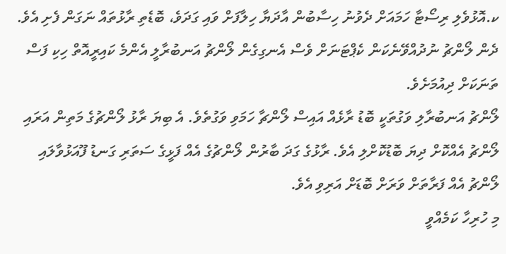ކ.އޮޅުވެލި ރިސޯޓާ ހަމައަށް ދެވުނު ހިސާބުން އާދަޔާ ހިލާފަށް ވައި ގަދަވެ، ބޮޑެތި ރާޅުތައް ނަގަން ފެށި އެވެ. ދެން ލޯންޗު ނުދުއްވޭނެކަން ކެޕްޓަނަށް ވެސް އެނގިގެން ލޯންޗު އަނބުރާލީ އެންމެ ކައިރީއޮތް ހިކި ފަސް ތަނަކަށް ދިއުމަށެވެ.
ލޯންޗު އަނބުރާލި ވަގުތަކީ ބޮޑު ރާޅެއް އައިސް ލޯންޗާ ހަމަވި ވަގުތެވެ. އެ ބިޔަ ރާޅު ލޯންޗުގެ މަތިން އަރައި ލޯންޗު އެއްކޮށް ދިޔަ ބޮޑުކޮށްލި އެވެ. ރާޅުގެ ގަދަ ބާރުން ލޯންޗުގެ އެއް ފަޅީގެ ސަތަރި ގަނޑު ފޫއަޅުވާލައި ލޯންޗު އެއް ފަރާތަށް ވަރަށް ބޮޑަށް އަރިވި އެވެ.
މި ހުރިހާ ކަމެއްވީ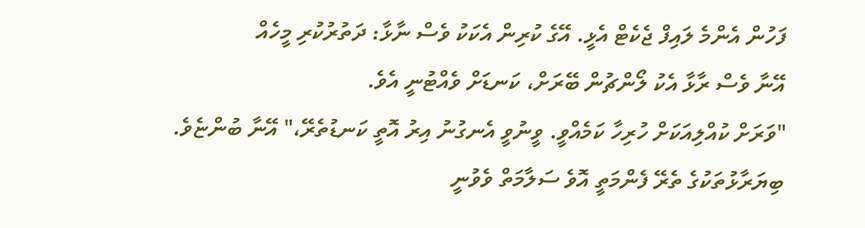ފަހުން އެންމެ ލައިފް ޖެކެޓް އެޅީ. އޭގެ ކުރިން އެކަކު ވެސް ނާޅާ: ދަތުރުކުރި މީހެއް
އޭނާ ވެސް ރާޅާ އެކު ލޯންޗުން ބޭރަށް، ކަނޑަށް ވެއްޓުނީ އެވެ.
"ވަރަށް ކުއްލިއަކަށް ހުރިހާ ކަމެއްވީ. ވީނުވީ އެނގުނު އިރު އޮތީ ކަނޑުތެރޭ،" އޭނާ ބުންޏެވެ.
ބިޔަރާޅުތަކުގެ ތެރޭ ފެންމަތީ އޮވެ ސަލާމަތް ވެވުނީ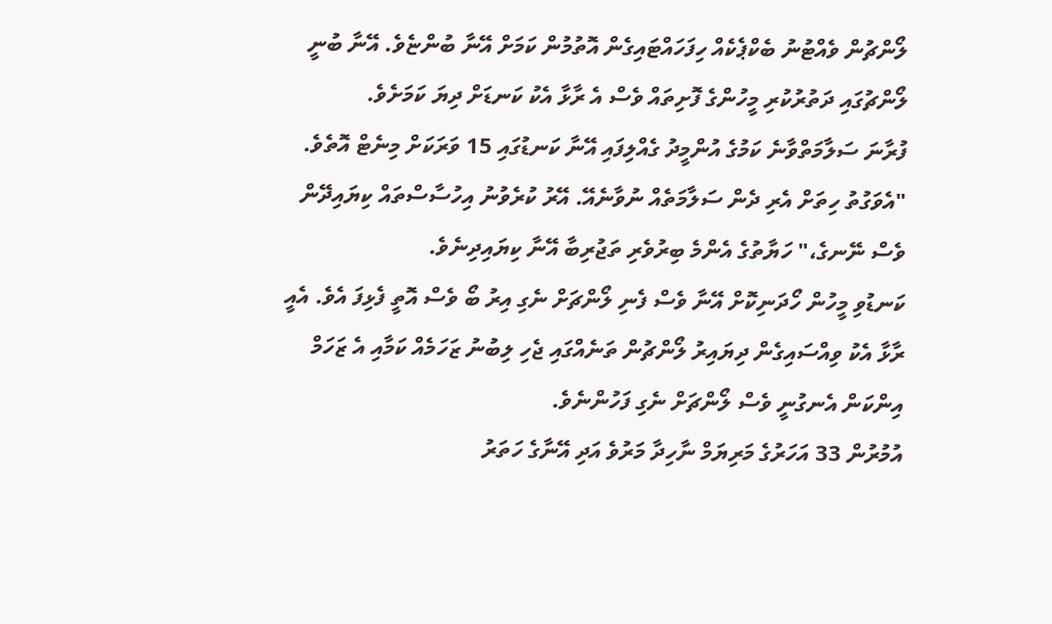ލޯންޗުން ވެއްޓުނު ބެކްޕެކެއް ހިފަހައްޓައިގެން އޮތުމުން ކަމަށް އޭނާ ބުންޏެވެ. އޭނާ ބުނީ ލޯންޗުގައި ދަތުރުކުރި މީހުންގެ ފޮށިތައް ވެސް އެ ރާޅާ އެކު ކަނޑަށް ދިޔަ ކަމަށެވެ.
ފުރާނަ ސަލާމަތްވާނެ ކަމުގެ އުންމީދު ގެއްލިފައި އޭނާ ކަނޑުގައި 15 ވަރަކަށް މިނެޓް އޮތެވެ.
"އެވަގުތު ހިތަށް އެރި ދެން ސަލާމަތެއް ނުވާނެއޭ. އޭރު ކުރެވުނު އިހުސާސްތައް ކިޔައިދޭން ވެސް ނޭނގެ،" ހަޔާތުގެ އެންމެ ބިރުވެރި ތަޖުރިބާ އޭނާ ކިޔައިދިނެވެ.
ކަނޑުވި މީހުން ހޯދަނިކޮށް އޭނާ ވެސް ފެނި ލޯންޗަށް ނެގި އިރު ބޯ ވެސް އޮތީ ފެޅިފަ އެވެ. އެއީ ރާޅާ އެކު ވިއްސައިގެން ދިޔައިރު ލޯންޗުން ތަނެއްގައި ޖެހި ލިބުނު ޒަހަމެއް ކަމާއި އެ ޒަހަމް އިންކަން އެނގުނީ ވެސް ލޯންޗަށް ނެގި ފަހުންނެވެ.
އުމުރުން 33 އަހަރުގެ މަރިޔަމް ނާހިދާ މަރުވެ އަދި އޭނާގެ ހަތަރު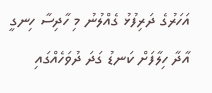އަހަރުގެ ދަރިފުޅު ގެއްލުނު މި ހާދިސާ ހިނގީ އާދާ ހިލާފަށް ކަނޑު ގަދަ ދުވަހެއްގައި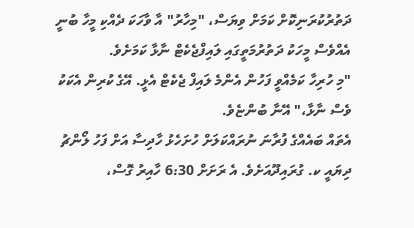ދަތުރުކުރަނިކޮށް ކަމަށް ވިޔަސް، "މިހާރު" އާ ވާހަކަ ދެއްކި މީހާ ބުނީ އެއްވެސް މީހަކު ދަތުރުމަތީގައި ލައިފްޖެކެޓް ނާޅާ ކަމަށެވެ.
"މި ހުރިހާ ކަމެއްވީ ފަހުން އެންމެ ލައިފް ޖެކެޓް އެޅީ. އޭގެ ކުރިން އެކަކު ވެސް ނާޅާ،" އޭނާ ބުންޏެވެ.
އެތައް ބައެއްގެ ފުރާނަ ނުރައްކަލަށް ހުށަހެޅު ހާދިސާ އަށް ފަހު ލޯންޗު ދިޔައީ ކ. ގުރައިދޫއަށެވެ. އެ ރަށަށް 6:30 ހާއިރު ގޮސް،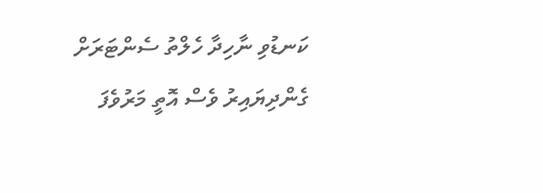ކަނޑުވި ނާހިދާ ހެލްތު ސެންޓަރަށް ގެންދިޔައިރު ވެސް އޮތީ މަރުވެފަ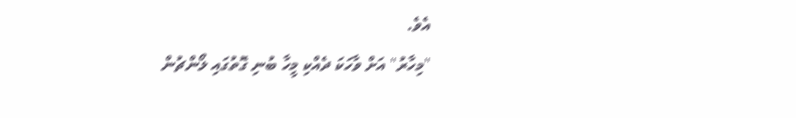އެވެ.
"މިހާރު" އަށް ވާހަކަ ދެއްކި މީހާ ބުނި ގޮތުގައި ލޯންޗުން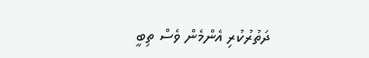ދަތުރުކުރި އެންމެން ވެސް ތިބީ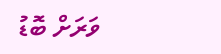ވަރަށް ބޮޑު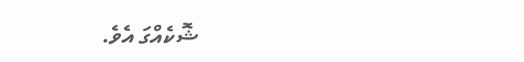ޝޮކެއްގަ އެވެ.